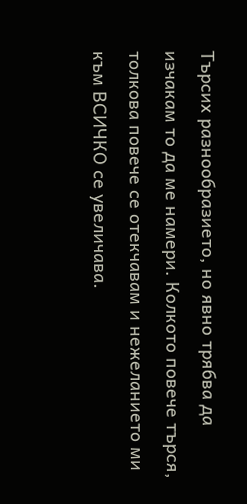Търсих разнообразието, но явно трябва да изчакам то да ме намери. Колкото повече търся, толкова повече се отекчавам и нежеланието ми към ВСИЧКО се увеличава.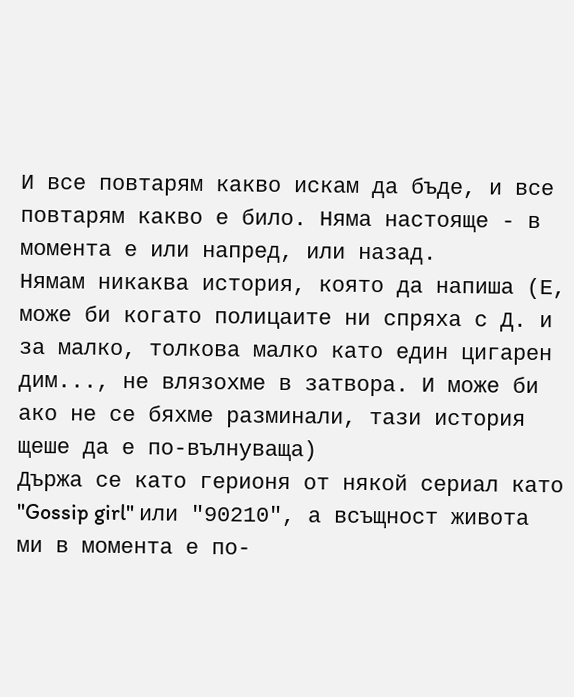И все повтарям какво искам да бъде, и все повтарям какво е било. Няма настояще - в момента е или напред, или назад.
Нямам никаква история, която да напиша (Е, може би когато полицаите ни спряха с Д. и за малко, толкова малко като един цигарен дим..., не влязохме в затвора. И може би ако не се бяхме разминали, тази история щеше да е по-вълнуваща)
Държа се като герионя от някой сериал като "Gossip girl" или "90210", а всъщност живота ми в момента е по-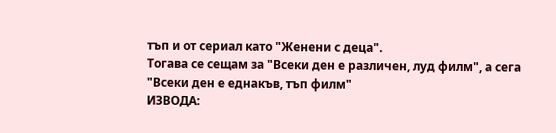тъп и от сериал като "Женени с деца".
Тогава се сещам за "Всеки ден е различен, луд филм", а сега "Всеки ден е еднакъв, тъп филм"
ИЗВОДА: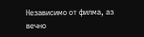Независимо от филма, аз вечно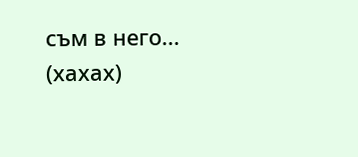съм в него... (хахах)